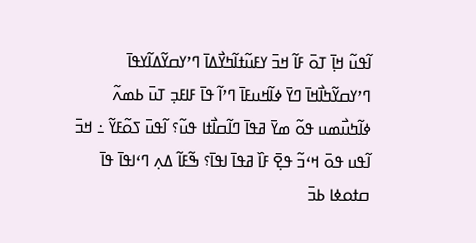ߊ߬ߟߎ߬ ߞߊ߲߫ ߠߋ߫ ߓߊ߬ ߞߏ߫ ߌߓߎ߬ߙߊ߬ߤߌ߯ߡߊ߫ ߣߴߌߛߌ߬ߡߊ߬ߌߟߊ߫ ߣߴߌߛߌ߬ߤߊ߯ߞߊ߫ ߣߌ߫ ߦߊ߬ߞߎߓߊ߫ ߣߴߊ߬ ߟߊ߫ ߓߊߓߏ߲ ߠߎ߫ ߕߘߍ߬ ߦߊ߬ߤߎ߯ߘߎ ߟߋ߬ ߘߌ߫ ߥߟߊ߫ ߣߊ߬ߛߊ߯ߙߊ ߟߎ߬؟ ߊ߬ߟߎ߫ ߖߋ߬ߓߌ߬ ߸ ߞߏ߫ ߊ߬ߟߎ ߟߋ߫ ߞߵߏ߬ ߟߐ߲߫ ߓߊ߰ ߥߟߊ߫ ߊߟߊ߫؟ ߒ߬ߓߊ߬ ߡߍ߲ ߣߵߊߟߊ߫ ߟߊ߫ ߛߙߋߦߊ ߕߏ߫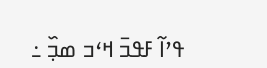ߟߴߊ߬ ߓߟߏ߫ ߞߵߏ ߘߏ߲߰ ߸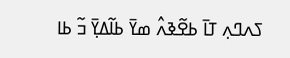ߖߍߣߍ߲ ߠߊ߫ ߕߐ߬ߢߍ߮ ߘߌ߫ ߕߊ߬ߡߌ߲߫ ߏ߬ ߕߊ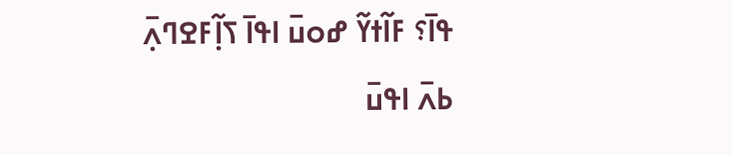ߟߊ߫؟ ߓߊ߬ߙߌ߬ ߝߋߎ߫ ߊߟߊ߫ ߖߊ߲߬ߓߐߣߍ߲߫ ߕߍ߫ ߊߟߎ߫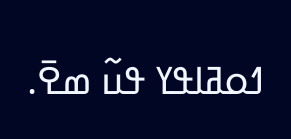ߗߋߥߊߟߌ ߟߎ߬ ߘߐ߫.